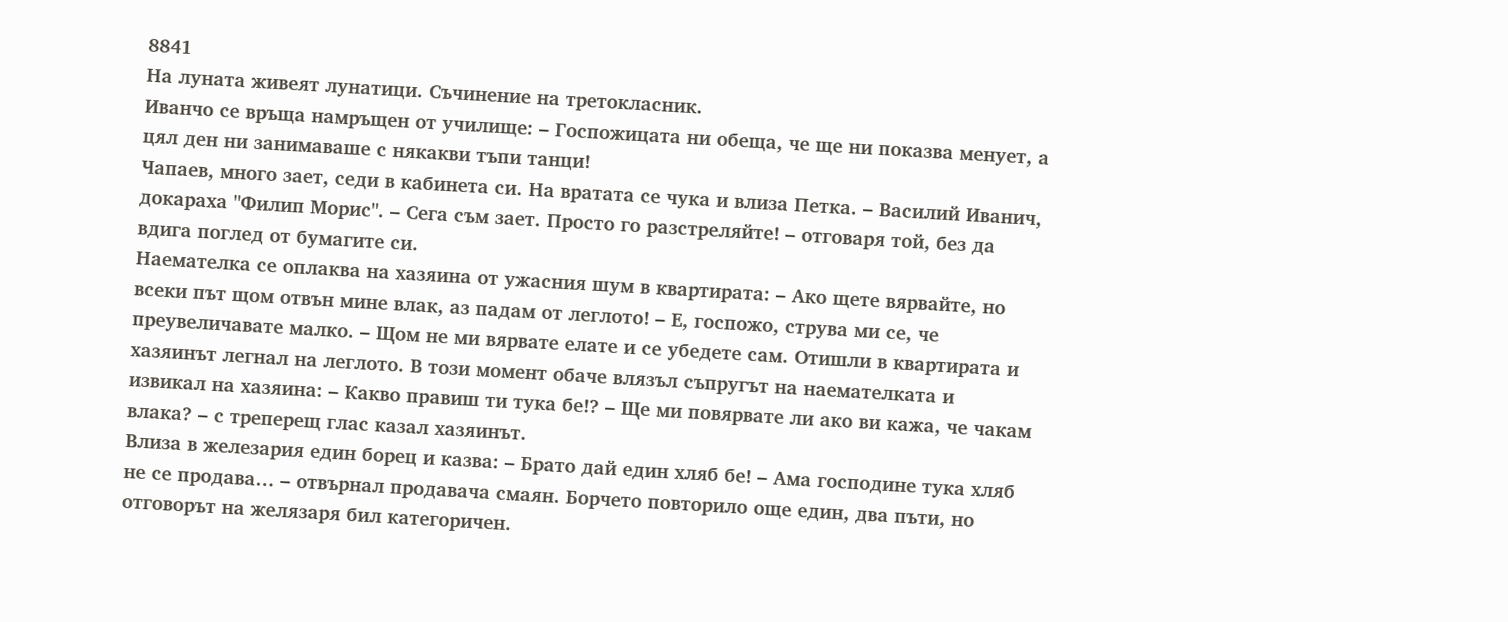8841
На луната живеят лунатици. Съчинение на третокласник.
Иванчо се връща намръщен от училище: – Госпожицата ни обеща, че ще ни показва менует, а цял ден ни занимаваше с някакви тъпи танци!
Чапаев, много зает, седи в кабинета си. На вратата се чука и влиза Петка. – Василий Иванич, докараха "Филип Морис". – Сега съм зает. Просто го разстреляйте! – отговаря той, без да вдига поглед от бумагите си.
Наемателка се оплаква на хазяина от ужасния шум в квартирата: – Ако щете вярвайте, но всеки път щом отвън мине влак, аз падам от леглото! – Е, госпожо, струва ми се, че преувеличавате малко. – Щом не ми вярвате елате и се убедете сам. Отишли в квартирата и хазяинът легнал на леглото. В този момент обаче влязъл съпругът на наемателката и извикал на хазяина: – Какво правиш ти тука бе!? – Ще ми повярвате ли ако ви кажа, че чакам влака? – с треперещ глас казал хазяинът.
Влиза в железария един борец и казва: – Брато дай един хляб бе! – Ама господине тука хляб не се продава… – отвърнал продавача смаян. Борчето повторило още един, два пъти, но отговорът на желязаря бил категоричен.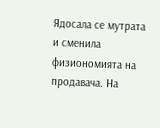Ядосала се мутрата и сменила физиономията на продавача. На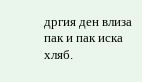дргия ден влиза пак и пак иска хляб.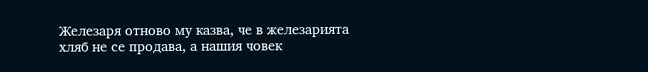Железаря отново му казва, че в железарията хляб не се продава, а нашия човек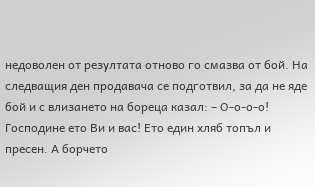недоволен от резултата отново го смазва от бой. На следващия ден продавача се подготвил, за да не яде бой и с влизането на бореца казал: – О-о-о-о! Господине ето Ви и вас! Ето един хляб топъл и пресен. А бoрчето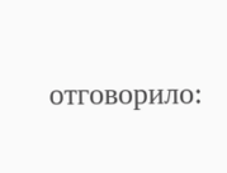отговорило: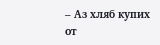– Аз хляб купих от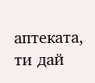аптеката, ти дай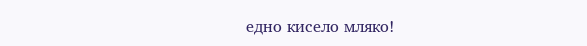едно кисело мляко!